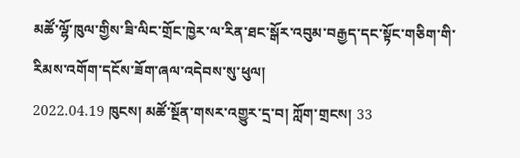མཚོ་ལྷོ་ཁུལ་གྱིས་ཟི་ལིང་གྲོང་ཁྱེར་ལ་རིན་ཐང་སྒོར་འབུམ་བརྒྱད་དང་སྟོང་གཅིག་གི་རིམས་འགོག་དངོས་ཟོག་ཞལ་འདེབས་སུ་ཕུལ།
2022.04.19 ཁུངས། མཚོ་སྔོན་གསར་འགྱུར་དྲ་བ། ཀློག་གྲངས། 33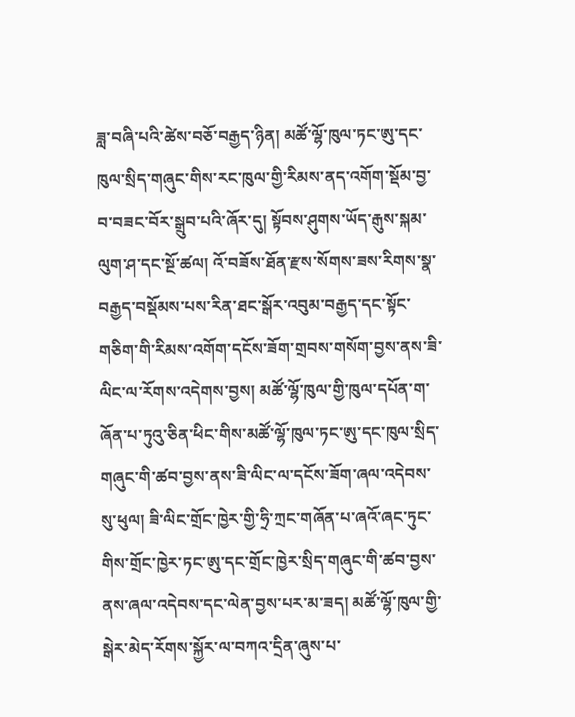ཟླ་བཞི་པའི་ཚེས་བཅོ་བརྒྱད་ཉིན། མཚོ་ལྷོ་ཁུལ་ཏང་ཨུ་དང་ཁུལ་སྲིད་གཞུང་གིས་རང་ཁུལ་གྱི་རིམས་ནད་འགོག་སྡོམ་བྱ་བ་བཟང་བོར་སྒྲུབ་པའི་ཞོར་དུ། སྟོབས་ཤུགས་ཡོད་རྒུས་སྐམ་ལུག་ཤ་དང་སྔོ་ཚལ། འོ་བཟོས་ཐོན་རྫས་སོགས་ཟས་རིགས་སྣ་བརྒྱད་བསྡོམས་པས་རིན་ཐང་སྒོར་འབུམ་བརྒྱད་དང་སྟོང་གཅིག་གི་རིམས་འགོག་དངོས་ཟོག་གྲབས་གསོག་བྱས་ནས་ཟི་ལིང་ལ་རོགས་འདེགས་བྱས། མཚོ་ལྷོ་ཁུལ་གྱི་ཁུལ་དཔོན་ག་ཞོན་པ་ཏུའུ་ཅིན་ཕིང་གིས་མཚོ་ལྷོ་ཁུལ་ཏང་ཨུ་དང་ཁུལ་སྲིད་གཞུང་གི་ཚབ་བྱས་ནས་ཟི་ལིང་ལ་དངོས་ཟོག་ཞལ་འདེབས་སུ་ཕུལ། ཟི་ལིང་གྲོང་ཁྱེར་གྱི་ཧྲི་ཀྲང་གཞོན་པ་ཞའོ་ཞང་ཏུང་གིས་གྲོང་ཁྱེར་ཏང་ཨུ་དང་གྲོང་ཁྱེར་སྲིད་གཞུང་གི་ཚབ་བྱས་ནས་ཞལ་འདེབས་དང་ལེན་བྱས་པར་མ་ཟད། མཚོ་ལྷོ་ཁུལ་གྱི་སྒེར་མེད་རོགས་སྐྱོར་ལ་བཀའ་དྲིན་ཞུས་པ་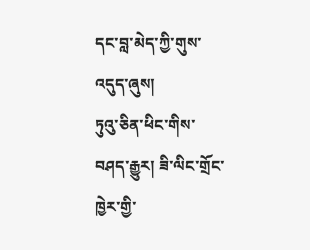དང་བླ་མེད་ཀྱི་གུས་འདུད་ཞུས།
ཏུའུ་ཅིན་ཕིང་གིས་བཤད་རྒྱུར། ཟི་ལིང་གྲོང་ཁྱེར་གྱི་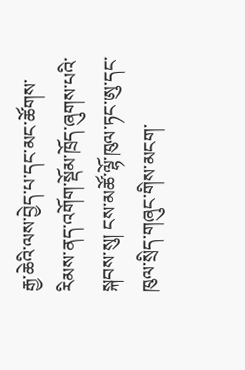རྒྱ་ཆེའི་ལས་བྱེད་པ་དང་མང་ཚོགས་རིམས་ནད་འགོག་སྡོམ་ཁྲོད་ཞུགས་པའི་སྐབས་སུ། ངས་མཚོ་ལྷོ་ཁུལ་ཏང་ཨུ་དང་ཁུལ་སྲིད་གཞུང་གིས་མངག་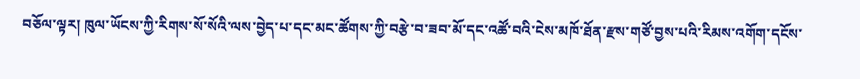བཅོལ་ལྟར། ཁུལ་ཡོངས་ཀྱི་རིགས་སོ་སོའི་ལས་བྱེད་པ་དང་མང་ཚོགས་ཀྱི་བརྩེ་བ་ཟབ་མོ་དང་འཚོ་བའི་ངེས་མཁོ་ཐོན་རྫས་གཙོ་བྱས་པའི་རིམས་འགོག་དངོས་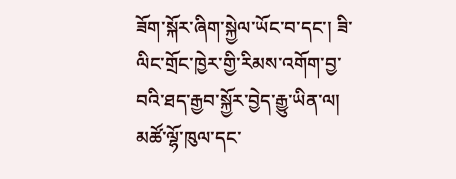ཟོག་སྐོར་ཞིག་སྐྱེལ་ཡོང་བ་དང་། ཟི་ལིང་གྲོང་ཁྱེར་གྱི་རིམས་འགོག་བྱ་བའི་ཐད་རྒྱབ་སྐྱོར་བྱེད་རྒྱུ་ཡིན་ལ། མཚོ་ལྷོ་ཁུལ་དང་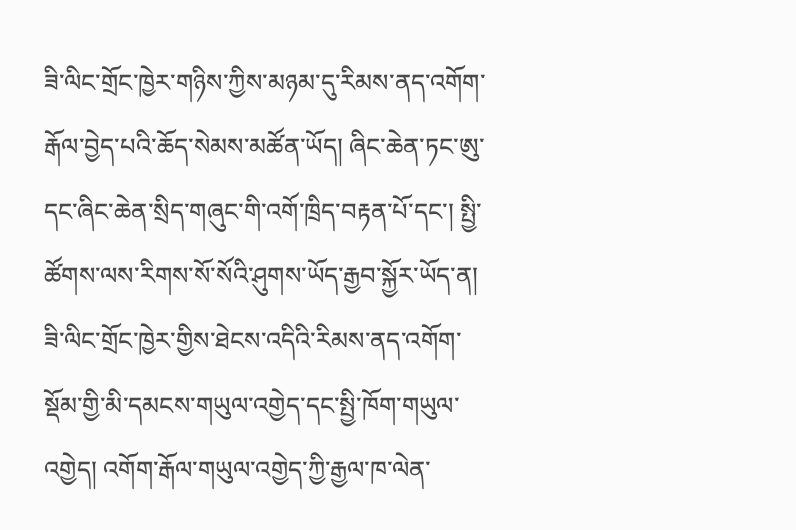ཟི་ལིང་གྲོང་ཁྱེར་གཉིས་ཀྱིས་མཉམ་དུ་རིམས་ནད་འགོག་རྒོལ་བྱེད་པའི་ཆོད་སེམས་མཚོན་ཡོད། ཞིང་ཆེན་ཏང་ཨུ་དང་ཞིང་ཆེན་སྲིད་གཞུང་གི་འགོ་ཁྲིད་བརྟན་པོ་དང་། སྤྱི་ཚོགས་ལས་རིགས་སོ་སོའི་ཤུགས་ཡོད་རྒྱབ་སྐྱོར་ཡོད་ན། ཟི་ལིང་གྲོང་ཁྱེར་གྱིས་ཐེངས་འདིའི་རིམས་ནད་འགོག་སྡོམ་གྱི་མི་དམངས་གཡུལ་འགྱེད་དང་སྤྱི་ཁོག་གཡུལ་འགྱེད། འགོག་རྒོལ་གཡུལ་འགྱེད་ཀྱི་རྒྱལ་ཁ་ལེན་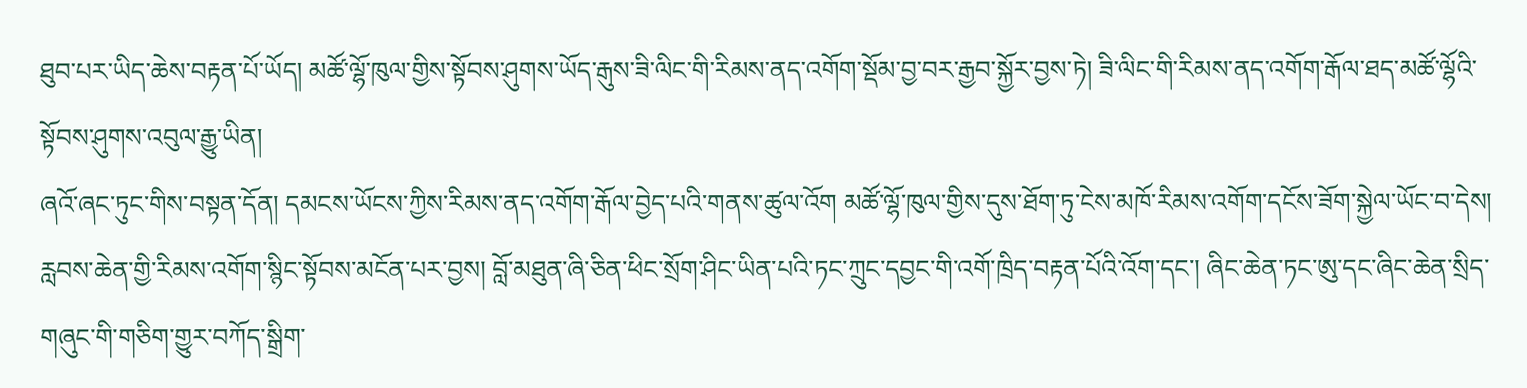ཐུབ་པར་ཡིད་ཆེས་བརྟན་པོ་ཡོད། མཚོ་ལྷོ་ཁུལ་གྱིས་སྟོབས་ཤུགས་ཡོད་རྒུས་ཟི་ལིང་གི་རིམས་ནད་འགོག་སྡོམ་བྱ་བར་རྒྱབ་སྐྱོར་བྱས་ཏེ། ཟི་ལིང་གི་རིམས་ནད་འགོག་རྒོལ་ཐད་མཚོ་ལྷོའི་སྟོབས་ཤུགས་འབུལ་རྒྱུ་ཡིན།
ཞའོ་ཞང་ཏུང་གིས་བསྟན་དོན། དམངས་ཡོངས་ཀྱིས་རིམས་ནད་འགོག་རྒོལ་བྱེད་པའི་གནས་ཚུལ་འོག མཚོ་ལྷོ་ཁུལ་གྱིས་དུས་ཐོག་ཏུ་ངེས་མཁོ་རིམས་འགོག་དངོས་ཟོག་སྐྱེལ་ཡོང་བ་དེས། རླབས་ཆེན་གྱི་རིམས་འགོག་སྙིང་སྟོབས་མངོན་པར་བྱས། བློ་མཐུན་ཞི་ཅིན་ཕིང་སྲོག་ཤིང་ཡིན་པའི་ཏང་ཀྲུང་དབྱང་གི་འགོ་ཁྲིད་བརྟན་པོའི་འོག་དང་། ཞིང་ཆེན་ཏང་ཨུ་དང་ཞིང་ཆེན་སྲིད་གཞུང་གི་གཅིག་གྱུར་བཀོད་སྒྲིག་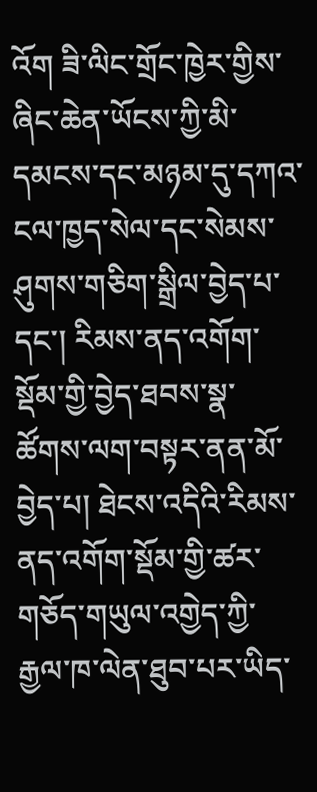འོག ཟི་ལིང་གྲོང་ཁྱེར་གྱིས་ཞིང་ཆེན་ཡོངས་ཀྱི་མི་དམངས་དང་མཉམ་དུ་དཀའ་ངལ་ཁྱད་སེལ་དང་སེམས་ཤུགས་གཅིག་སྒྲིལ་བྱེད་པ་དང་། རིམས་ནད་འགོག་སྡོམ་གྱི་བྱེད་ཐབས་སྣ་ཚོགས་ལག་བསྟར་ནན་མོ་བྱེད་པ། ཐེངས་འདིའི་རིམས་ནད་འགོག་སྡོམ་གྱི་ཚར་གཅོད་གཡུལ་འགྱེད་ཀྱི་རྒྱལ་ཁ་ལེན་ཐུབ་པར་ཡིད་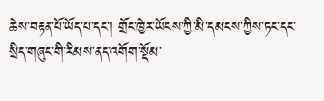ཆེས་བརྟན་པོ་ཡོད་པ་དང་། གྲོང་ཁྱེར་ཡོངས་ཀྱི་མི་དམངས་ཀྱིས་ཏང་དང་སྲིད་གཞུང་གི་རིམས་ནད་འགོག་སྡོམ་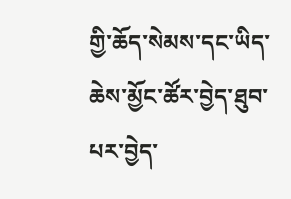གྱི་ཆོད་སེམས་དང་ཡིད་ཆེས་མྱོང་ཚོར་བྱེད་ཐུབ་པར་བྱེད་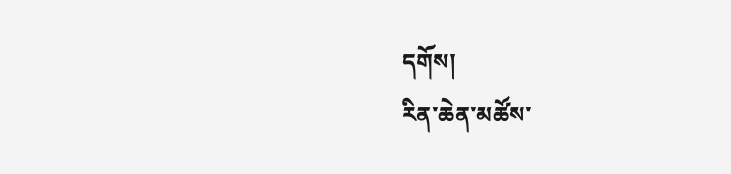དགོས།
རིན་ཆེན་མཚོས་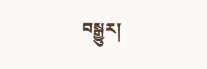བསྒྱུར།